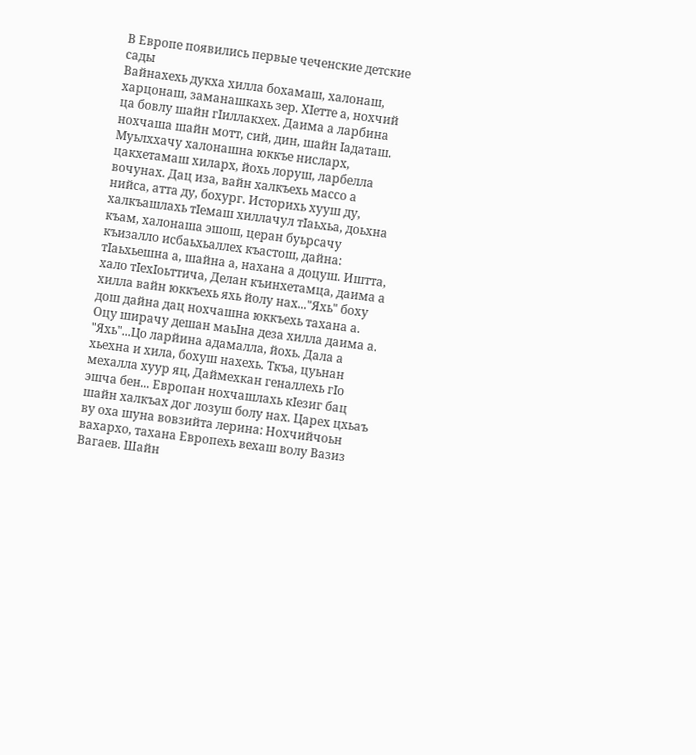В Европе появились первые чеченские детские сады
Вайнахехь дукха хилла бохамаш, халонаш, харцонаш, заманашкахь зер. ХIетте а, нохчий ца бовлу шайн гIиллакхех. Даима а ларбина нохчаша шайн мотт, сий, дин, шайн Iадаташ. Муьлххачу халонашна юккъе нисларх, цакхетамаш хиларх, йохь лоруш, ларбелла вочунах. Дац иза, вайн халкъехь массо а нийса, атта ду, бохург. Историхь хууш ду, халкъашлахь тIемаш хиллачул тIаьхьа, доьхна къам, халонаша эшош, церан буьрсачу къизалло исбаьхьаллех къастош, дайна: тIаьхьешна а, шайна а, нахана а доцуш. Иштта, хало тIехIоьттича, Делан къинхетамца, даима а хилла вайн юккъехь яхь йолу нах..."Яхь" боху дош дайна дац нохчашна юккъехь тахана а. Оцу ширачу дешан маьIна деза хилла даима а. "Яхь"...Цо ларйина адамалла, йохь. Дала а хьехна и хила, бохуш нахехь. Ткъа, цуьнан мехалла хуур яц, Даймехкан геналлехь гIо эшча бен... Европан нохчашлахь кIезиг бац шайн халкъах дог лозуш болу нах. Царех цхьаъ ву оха шуна вовзийта лерина: Нохчийчоьн вахархо, тахана Европехь вехаш волу Вазиз Вагаев. Шайн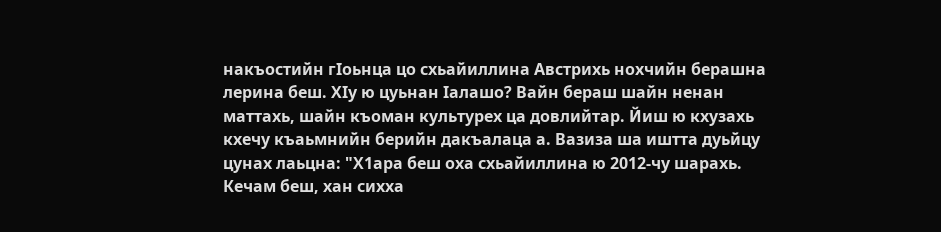накъостийн гIоьнца цо схьайиллина Австрихь нохчийн берашна лерина беш. ХIу ю цуьнан Iалашо? Вайн бераш шайн ненан маттахь, шайн къоман культурех ца довлийтар. Йиш ю кхузахь кхечу къаьмнийн берийн дакъалаца а. Вазиза ша иштта дуьйцу цунах лаьцна: "Х1ара беш оха схьайиллина ю 2012-чу шарахь. Кечам беш, хан сихха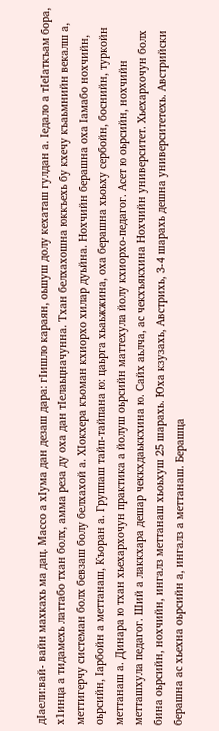дIаели:вай- вайн махкахь ма дац. Массо а хIума дан дезаш дара: гIишло караян, оьшуш долу кехаташ гулдан а. Iедало а тIеIаткъам бора, х1инца а тидамехь латтабо тхан болх, амма реза ду оха дан тIелаьцначунна. Тхан белхахошна юккъехь бу кхечу къаьмнийн векалш а, меттигерчу системан болх бевзаш болу белхахой а. ХIокхера къоман кхиорхо хилар дуьйна. Нохчийн берашна оха Iамабо нохчийн, оьрсийн, Iарбойн а меттанаш, Къоран а. Группаш тайп-тайпана ю: цаьрга хьаьжжина, оха берашна хьоьху сербойн, боснийн, туркойн меттанаш а. Динара ю тхан хьехархочун практика а йолуш оьрсийн маттехула йолу кхиорхо-педагог. Асет ю оьрсийн, нохчийн метташхула педагог. Ший а лаккхара дешар чеккхдаьккхина ю. Сайх аьлча, ас чекхъякхина Нохчийн университет. Хьехархочун болх бина оьрсийн, нохчийн, ингалз меттанаш хьоьхуш 25 шарахь. Юха кзузахь, Австрихь, 3-4 шарахь дешна университетехь. Австрийски берашна ас хьехна оьрсийн а, ингалз а меттанаш. Берашца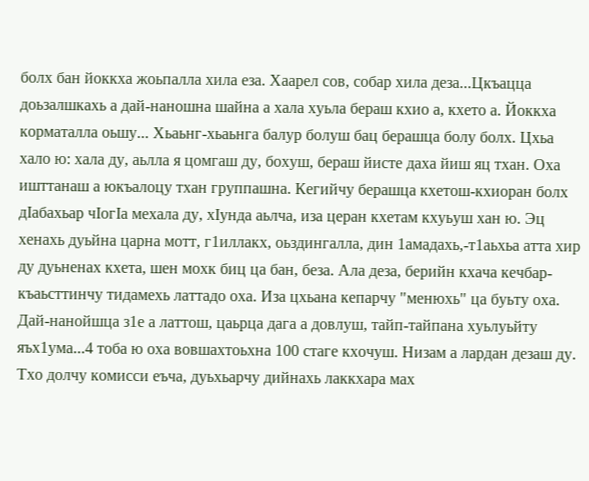болх бан йоккха жоьпалла хила еза. Хаарел сов, собар хила деза...Цкъацца доьзалшкахь а дай-наношна шайна а хала хуьла бераш кхио а, кхето а. Йоккха корматалла оьшу... Хьаьнг-хьаьнга балур болуш бац берашца болу болх. Цхьа хало ю: хала ду, аьлла я цомгаш ду, бохуш, бераш йисте даха йиш яц тхан. Оха ишттанаш а юкъалоцу тхан группашна. Кегийчу берашца кхетош-кхиоран болх дIабахьар чIогIа мехала ду, хIунда аьлча, иза церан кхетам кхуьуш хан ю. Эц хенахь дуьйна царна мотт, г1иллакх, оьздингалла, дин 1амадахь,-т1аьхьа атта хир ду дуьненах кхета, шен мохк биц ца бан, беза. Ала деза, берийн кхача кечбар- къаьсттинчу тидамехь латтадо оха. Иза цхьана кепарчу "менюхь" ца буьту оха. Дай-нанойшца з1е а латтош, цаьрца дага а довлуш, тайп-тайпана хуьлуьйту яъх1ума...4 тоба ю оха вовшахтоьхна 100 стаге кхочуш. Низам а лардан дезаш ду. Тхо долчу комисси еъча, дуьхьарчу дийнахь лаккхара мах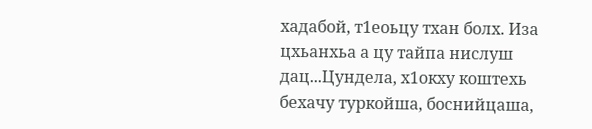хадабой, т1еоьцу тхан болх. Иза цхьанхьа а цу тайпа нислуш дац...Цундела, х1окху коштехь бехачу туркойша, боснийцаша,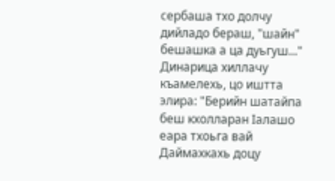сербаша тхо долчу дийладо бераш, "шайн" бешашка а ца дуьгуш..." Динарица хиллачу къамелехь, цо иштта элира: "Берийн шатайпа беш кхолларан Iалашо еара тхоьга вай Даймахкахь доцу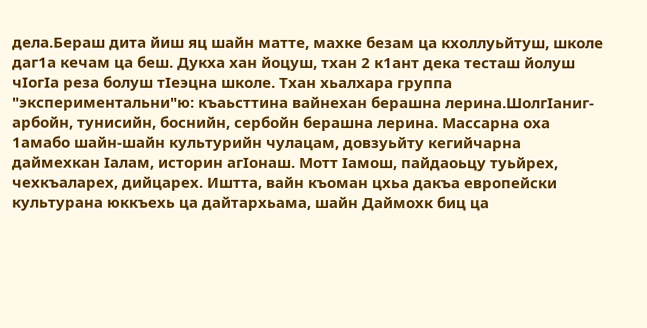дела.Бераш дита йиш яц шайн матте, махке безам ца кхоллуьйтуш, школе даг1а кечам ца беш. Дукха хан йоцуш, тхан 2 к1ант дека тесташ йолуш чIогIа реза болуш тIеэцна школе. Тхан хьалхара группа "экспериментальни"ю: къаьсттина вайнехан берашна лерина.ШолгIаниг-арбойн, тунисийн, боснийн, сербойн берашна лерина. Массарна оха 1амабо шайн-шайн культурийн чулацам, довзуьйту кегийчарна даймехкан Iалам, историн агIонаш. Мотт Iамош, пайдаоьцу туьйрех, чехкъаларех, дийцарех. Иштта, вайн къоман цхьа дакъа европейски культурана юккъехь ца дайтархьама, шайн Даймохк биц ца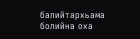балийтархьама болийна оха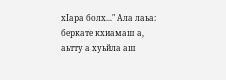хIара болх..." Ала лаьа: беркате кхиамаш а, аьтту а хуьйла аш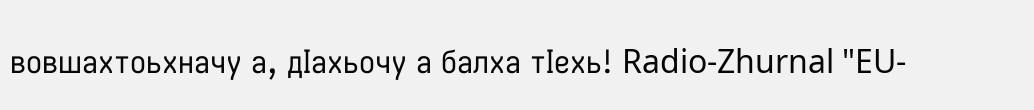вовшахтоьхначу а, дIахьочу а балха тIехь! Radio-Zhurnal "EU-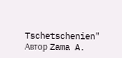Tschetschenien" Автор Zama A.